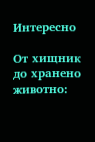Интересно

От хищник до хранено животно: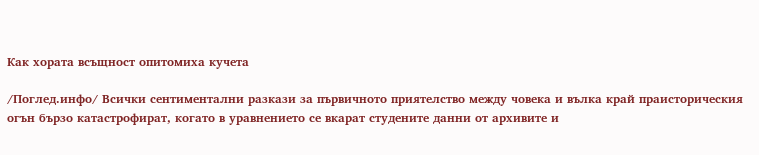Как хората всъщност опитомиха кучета

/Поглед.инфо/ Всички сентиментални разкази за първичното приятелство между човека и вълка край праисторическия огън бързо катастрофират, когато в уравнението се вкарат студените данни от архивите и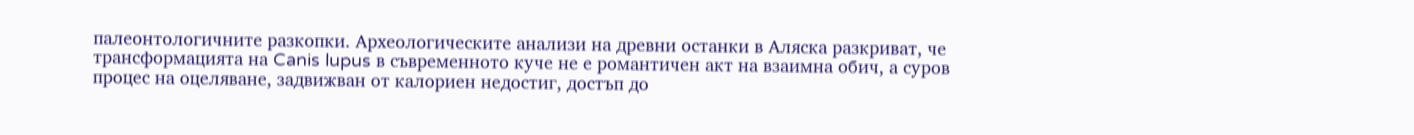палеонтологичните разкопки. Археологическите анализи на древни останки в Аляска разкриват, че трансформацията на Canis lupus в съвременното куче не е романтичен акт на взаимна обич, а суров процес на оцеляване, задвижван от калориен недостиг, достъп до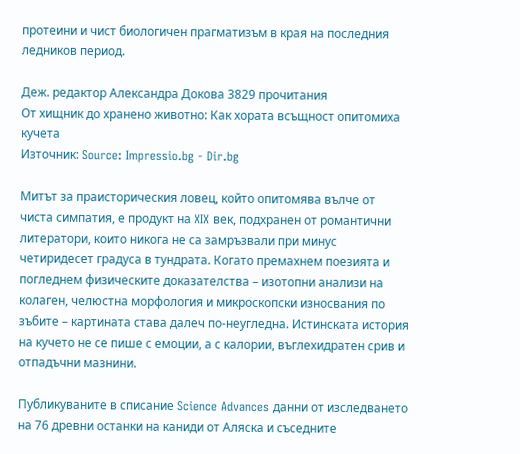протеини и чист биологичен прагматизъм в края на последния ледников период.

Деж. редактор Александра Докова 3829 прочитания
От хищник до хранено животно: Как хората всъщност опитомиха кучета
Източник: Source: Impressio.bg - Dir.bg

Митът за праисторическия ловец, който опитомява вълче от чиста симпатия, е продукт на XIX век, подхранен от романтични литератори, които никога не са замръзвали при минус четиридесет градуса в тундрата. Когато премахнем поезията и погледнем физическите доказателства – изотопни анализи на колаген, челюстна морфология и микроскопски износвания по зъбите – картината става далеч по-неугледна. Истинската история на кучето не се пише с емоции, а с калории, въглехидратен срив и отпадъчни мазнини.

Публикуваните в списание Science Advances данни от изследването на 76 древни останки на каниди от Аляска и съседните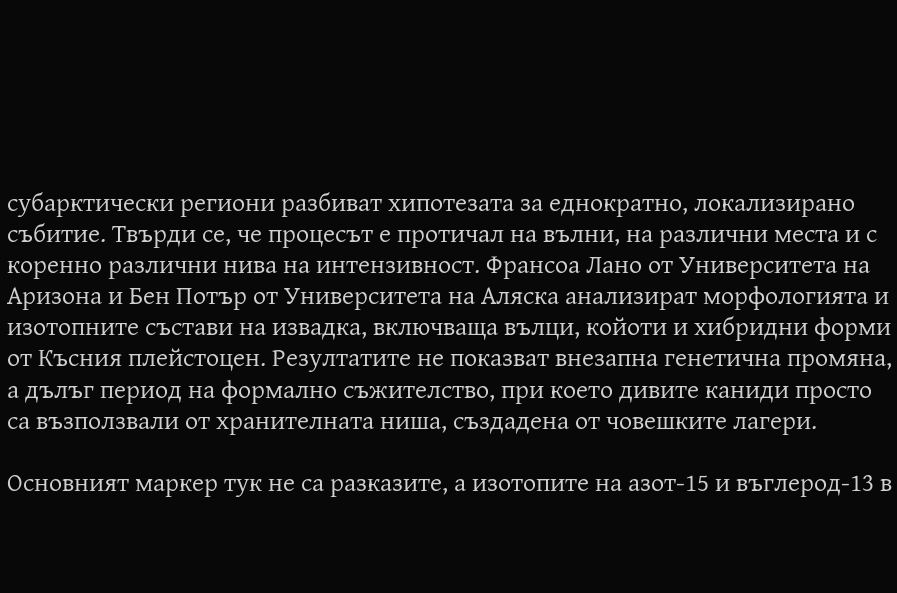субарктически региони разбиват хипотезата за еднократно, локализирано събитие. Твърди се, че процесът е протичал на вълни, на различни места и с коренно различни нива на интензивност. Франсоа Лано от Университета на Аризона и Бен Потър от Университета на Аляска анализират морфологията и изотопните състави на извадка, включваща вълци, койоти и хибридни форми от Късния плейстоцен. Резултатите не показват внезапна генетична промяна, а дълъг период на формално съжителство, при което дивите каниди просто са възползвали от хранителната ниша, създадена от човешките лагери.

Основният маркер тук не са разказите, а изотопите на азот-15 и въглерод-13 в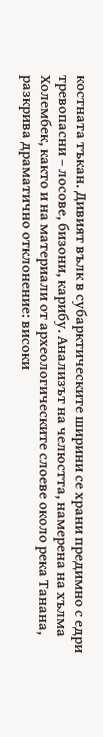костната тъкан. Дивият вълк в субарктическите ширини се храни предимно с едри тревопасни – лосове, бизони, карибу. Анализът на челюстта, намерена на хълма Холембек, както и на материали от археологическите слоеве около река Танана, разкрива драматично отклонение: високи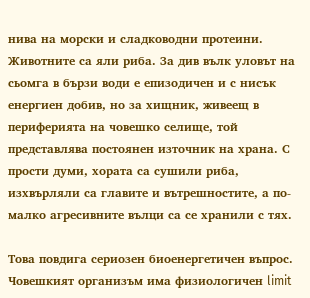нива на морски и сладководни протеини. Животните са яли риба. За див вълк уловът на сьомга в бързи води е епизодичен и с нисък енергиен добив, но за хищник, живеещ в периферията на човешко селище, той представлява постоянен източник на храна. С прости думи, хората са сушили риба, изхвърляли са главите и вътрешностите, а по-малко агресивните вълци са се хранили с тях.

Това повдига сериозен биоенергетичен въпрос. Човешкият организъм има физиологичен limit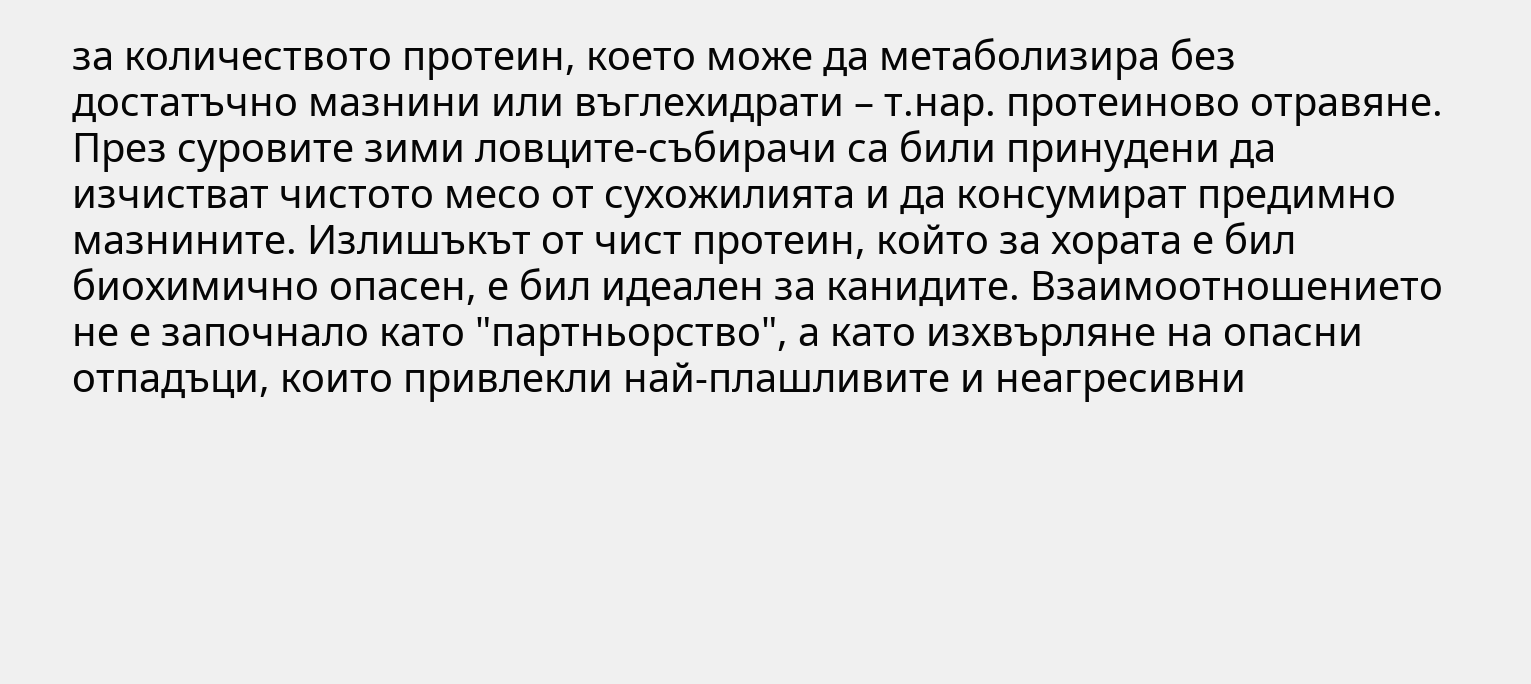за количеството протеин, което може да метаболизира без достатъчно мазнини или въглехидрати – т.нар. протеиново отравяне. През суровите зими ловците-събирачи са били принудени да изчистват чистото месо от сухожилията и да консумират предимно мазнините. Излишъкът от чист протеин, който за хората е бил биохимично опасен, е бил идеален за канидите. Взаимоотношението не е започнало като "партньорство", а като изхвърляне на опасни отпадъци, които привлекли най-плашливите и неагресивни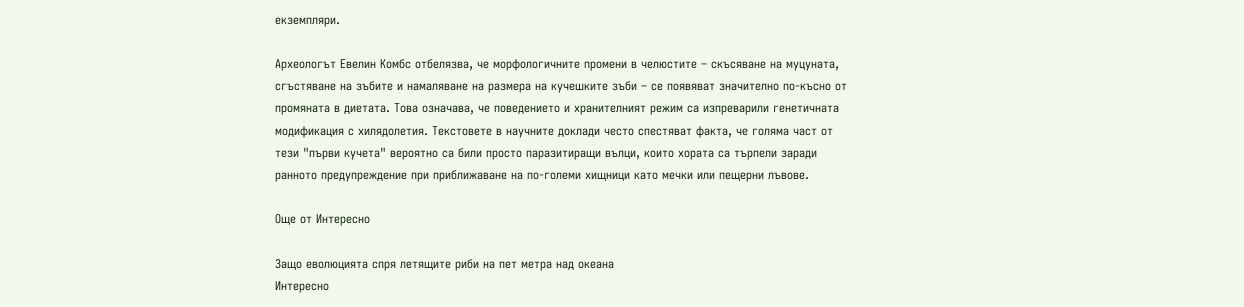екземпляри.

Археологът Евелин Комбс отбелязва, че морфологичните промени в челюстите – скъсяване на муцуната, сгъстяване на зъбите и намаляване на размера на кучешките зъби – се появяват значително по-късно от промяната в диетата. Това означава, че поведението и хранителният режим са изпреварили генетичната модификация с хилядолетия. Текстовете в научните доклади често спестяват факта, че голяма част от тези "първи кучета" вероятно са били просто паразитиращи вълци, които хората са търпели заради ранното предупреждение при приближаване на по-големи хищници като мечки или пещерни лъвове.

Още от Интересно

Защо еволюцията спря летящите риби на пет метра над океана
Интересно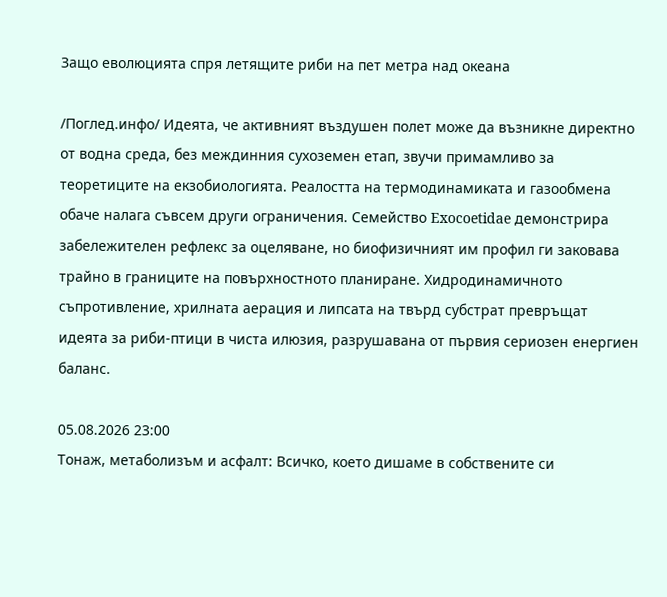Защо еволюцията спря летящите риби на пет метра над океана

/Поглед.инфо/ Идеята, че активният въздушен полет може да възникне директно от водна среда, без междинния сухоземен етап, звучи примамливо за теоретиците на екзобиологията. Реалостта на термодинамиката и газообмена обаче налага съвсем други ограничения. Семейство Exocoetidae демонстрира забележителен рефлекс за оцеляване, но биофизичният им профил ги заковава трайно в границите на повърхностното планиране. Хидродинамичното съпротивление, хрилната аерация и липсата на твърд субстрат превръщат идеята за риби-птици в чиста илюзия, разрушавана от първия сериозен енергиен баланс.

05.08.2026 23:00
Тонаж, метаболизъм и асфалт: Всичко, което дишаме в собствените си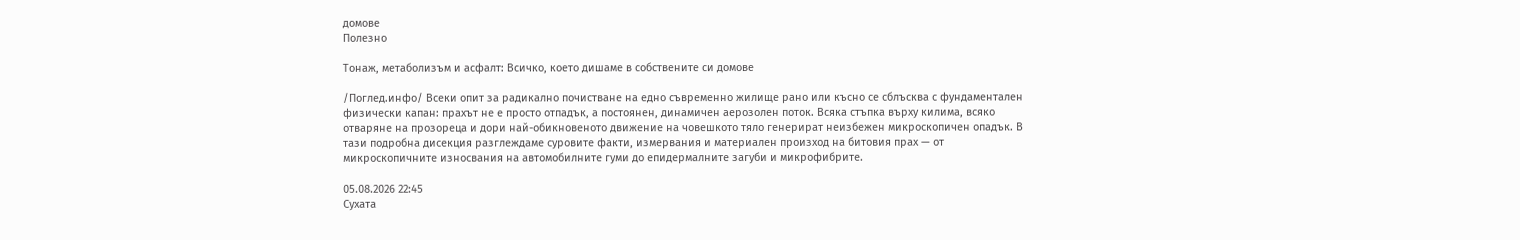домове
Полезно

Тонаж, метаболизъм и асфалт: Всичко, което дишаме в собствените си домове

/Поглед.инфо/ Всеки опит за радикално почистване на едно съвременно жилище рано или късно се сблъсква с фундаментален физически капан: прахът не е просто отпадък, а постоянен, динамичен аерозолен поток. Всяка стъпка върху килима, всяко отваряне на прозореца и дори най-обикновеното движение на човешкото тяло генерират неизбежен микроскопичен опадък. В тази подробна дисекция разглеждаме суровите факти, измервания и материален произход на битовия прах — от микроскопичните износвания на автомобилните гуми до епидермалните загуби и микрофибрите.

05.08.2026 22:45
Сухата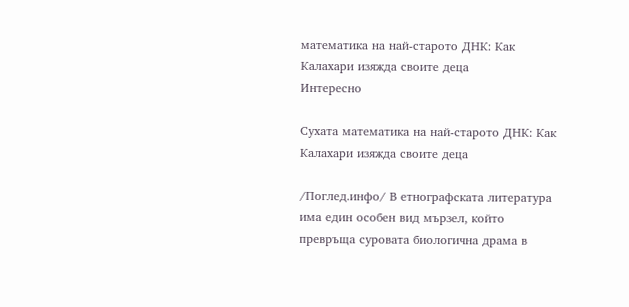математика на най-старото ДНК: Как Калахари изяжда своите деца
Интересно

Сухата математика на най-старото ДНК: Как Калахари изяжда своите деца

/Поглед.инфо/ В етнографската литература има един особен вид мързел, който превръща суровата биологична драма в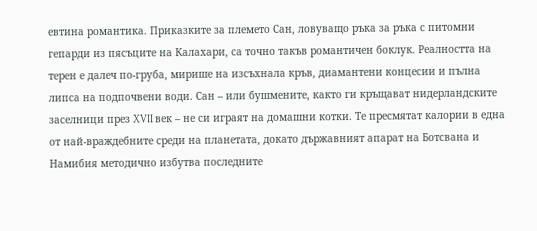евтина романтика. Приказките за племето Сан, ловуващо ръка за ръка с питомни гепарди из пясъците на Калахари, са точно такъв романтичен боклук. Реалността на терен е далеч по-груба, мирише на изсъхнала кръв, диамантени концесии и пълна липса на подпочвени води. Сан – или бушмените, както ги кръщават нидерландските заселници през XVII век – не си играят на домашни котки. Те пресмятат калории в една от най-враждебните среди на планетата, докато държавният апарат на Ботсвана и Намибия методично избутва последните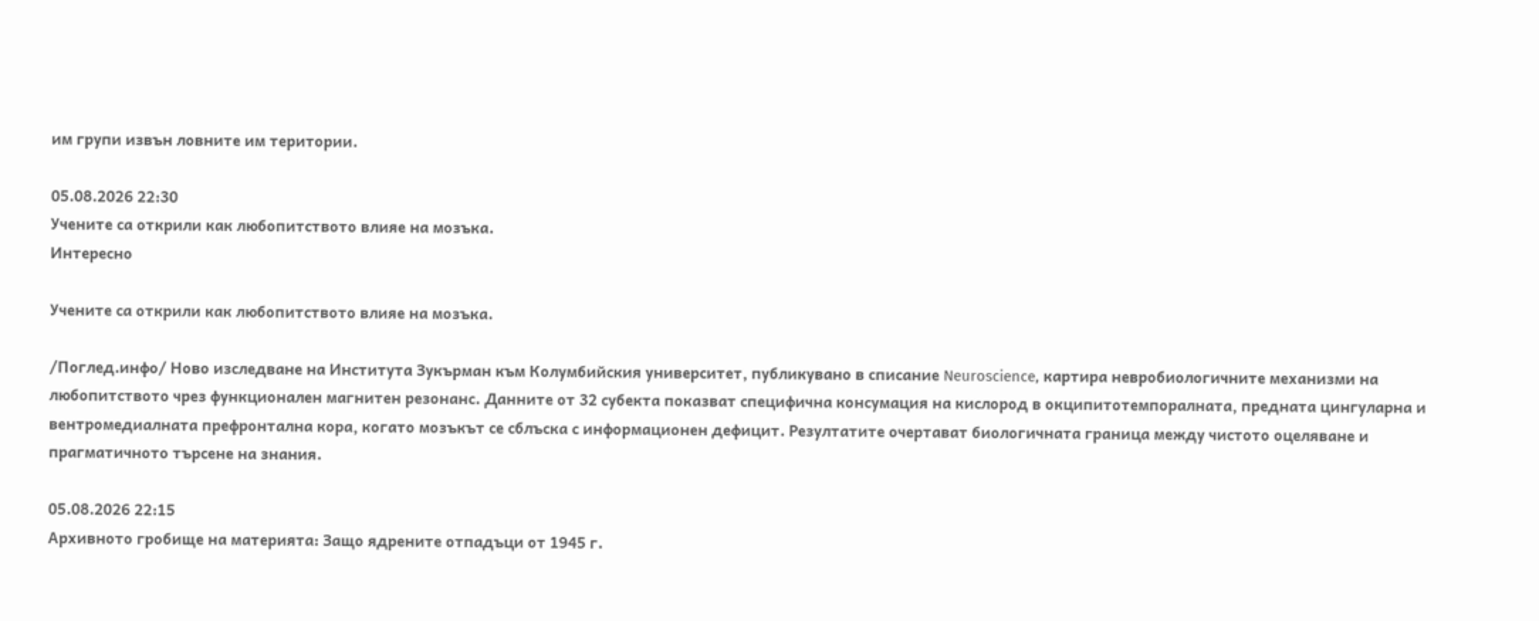им групи извън ловните им територии.

05.08.2026 22:30
Учените са открили как любопитството влияе на мозъка.
Интересно

Учените са открили как любопитството влияе на мозъка.

/Поглед.инфо/ Ново изследване на Института Зукърман към Колумбийския университет, публикувано в списание Neuroscience, картира невробиологичните механизми на любопитството чрез функционален магнитен резонанс. Данните от 32 субекта показват специфична консумация на кислород в окципитотемпоралната, предната цингуларна и вентромедиалната префронтална кора, когато мозъкът се сблъска с информационен дефицит. Резултатите очертават биологичната граница между чистото оцеляване и прагматичното търсене на знания.

05.08.2026 22:15
Архивното гробище на материята: Защо ядрените отпадъци от 1945 г.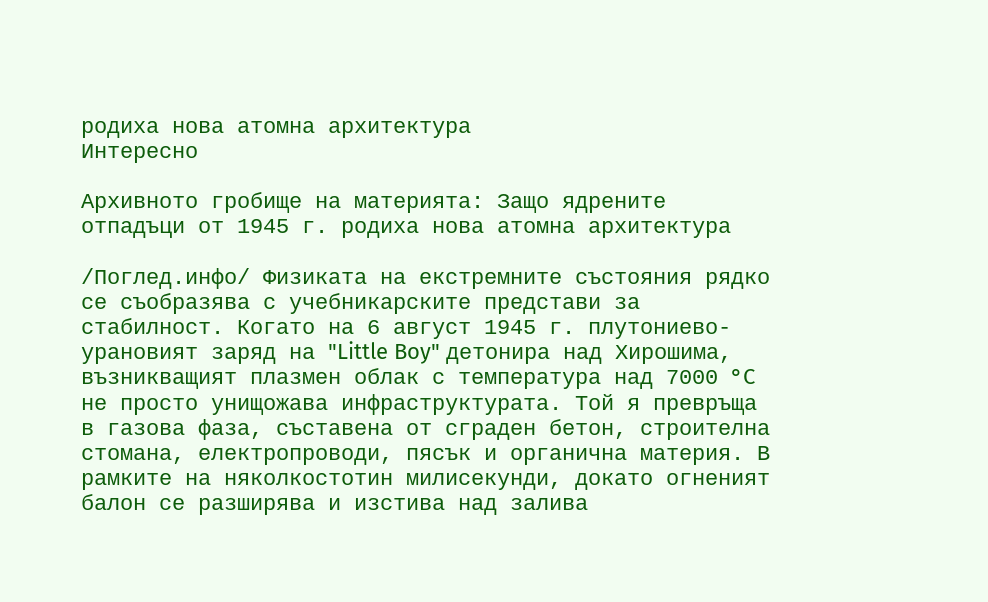родиха нова атомна архитектура
Интересно

Архивното гробище на материята: Защо ядрените отпадъци от 1945 г. родиха нова атомна архитектура

/Поглед.инфо/ Физиката на екстремните състояния рядко се съобразява с учебникарските представи за стабилност. Когато на 6 август 1945 г. плутониево-урановият заряд на "Little Boy" детонира над Хирошима, възникващият плазмен облак с температура над 7000 °C не просто унищожава инфраструктурата. Той я превръща в газова фаза, съставена от сграден бетон, строителна стомана, електропроводи, пясък и органична материя. В рамките на няколкостотин милисекунди, докато огненият балон се разширява и изстива над залива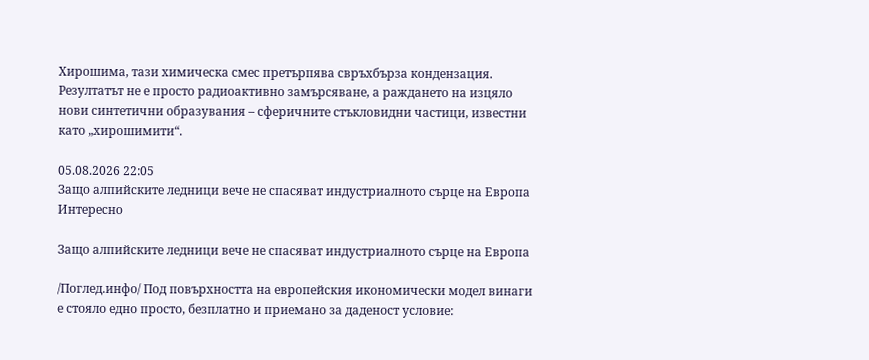Хирошима, тази химическа смес претърпява свръхбърза кондензация. Резултатът не е просто радиоактивно замърсяване, а раждането на изцяло нови синтетични образувания – сферичните стъкловидни частици, известни като „хирошимити“.

05.08.2026 22:05
Защо алпийските ледници вече не спасяват индустриалното сърце на Европа
Интересно

Защо алпийските ледници вече не спасяват индустриалното сърце на Европа

/Поглед.инфо/ Под повърхността на европейския икономически модел винаги е стояло едно просто, безплатно и приемано за даденост условие: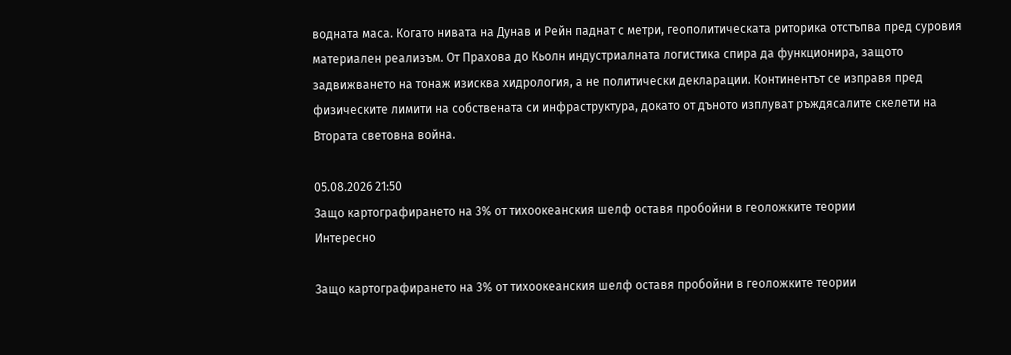водната маса. Когато нивата на Дунав и Рейн паднат с метри, геополитическата риторика отстъпва пред суровия материален реализъм. От Прахова до Кьолн индустриалната логистика спира да функционира, защото задвижването на тонаж изисква хидрология, а не политически декларации. Континентът се изправя пред физическите лимити на собствената си инфраструктура, докато от дъното изплуват ръждясалите скелети на Втората световна война.

05.08.2026 21:50
Защо картографирането на 3% от тихоокеанския шелф оставя пробойни в геоложките теории
Интересно

Защо картографирането на 3% от тихоокеанския шелф оставя пробойни в геоложките теории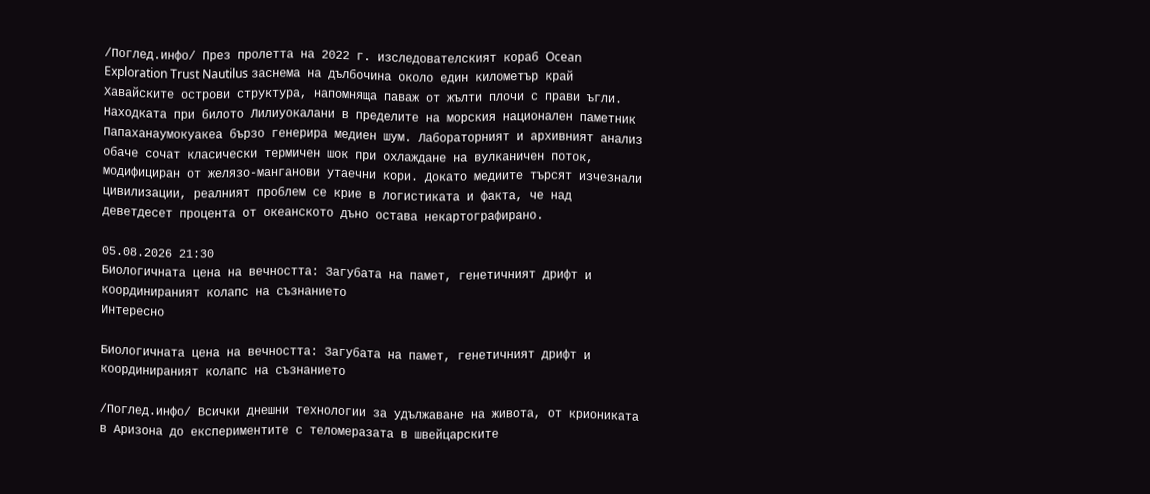/Поглед.инфо/ През пролетта на 2022 г. изследователският кораб Ocean Exploration Trust Nautilus заснема на дълбочина около един километър край Хавайските острови структура, напомняща паваж от жълти плочи с прави ъгли. Находката при билото Лилиуокалани в пределите на морския национален паметник Папаханаумокуакеа бързо генерира медиен шум. Лабораторният и архивният анализ обаче сочат класически термичен шок при охлаждане на вулканичен поток, модифициран от желязо-манганови утаечни кори. Докато медиите търсят изчезнали цивилизации, реалният проблем се крие в логистиката и факта, че над деветдесет процента от океанското дъно остава некартографирано.

05.08.2026 21:30
Биологичната цена на вечността: Загубата на памет, генетичният дрифт и координираният колапс на съзнанието
Интересно

Биологичната цена на вечността: Загубата на памет, генетичният дрифт и координираният колапс на съзнанието

/Поглед.инфо/ Всички днешни технологии за удължаване на живота, от криониката в Аризона до експериментите с теломеразата в швейцарските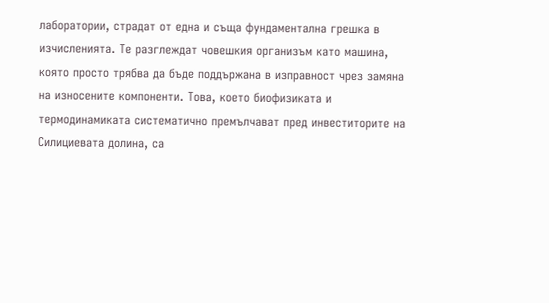лаборатории, страдат от една и съща фундаментална грешка в изчисленията. Те разглеждат човешкия организъм като машина, която просто трябва да бъде поддържана в изправност чрез замяна на износените компоненти. Това, което биофизиката и термодинамиката систематично премълчават пред инвеститорите на Силициевата долина, са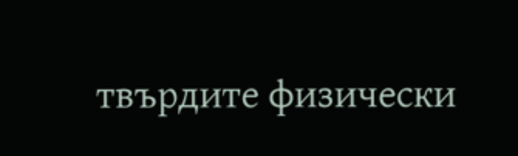твърдите физически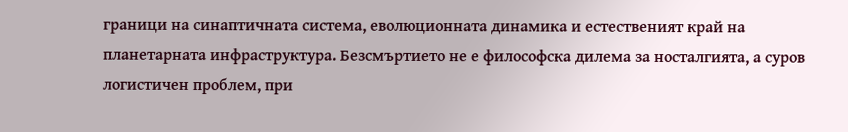граници на синаптичната система, еволюционната динамика и естественият край на планетарната инфраструктура. Безсмъртието не е философска дилема за носталгията, а суров логистичен проблем, при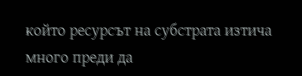който ресурсът на субстрата изтича много преди да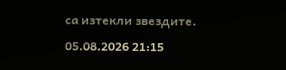са изтекли звездите.

05.08.2026 21:15